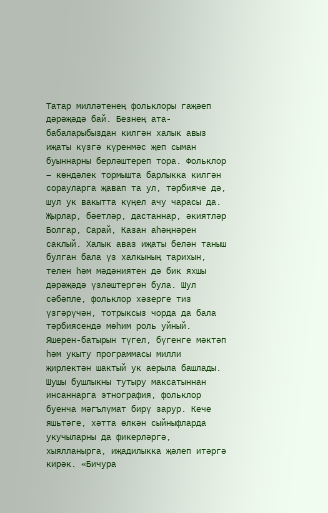Татар милләтенең фольклоры гаҗәеп дәрәҗәдә бай. Безнең ата-бабаларыбыздан килгән халык авыз иҗаты күзгә күренмәс җеп сыман буыннарны берләштереп тора. Фольклор – көндәлек тормышта барлыкка килгән сорауларга җавап та ул, тәрбияче дә, шул ук вакытта күңел ачу чарасы да. Җырлар, бәетләр, дастаннар, әкиятләр Болгар, Сарай, Казан аһәңнәрен саклый. Халык аваз иҗаты белән таныш булган бала үз халкының тарихын, телен һәм мәдәниятен дә бик яхшы дәрәҗәдә үзләштергән була. Шул сәбәпле, фольклор хәзерге тиз үзгәрүчән, тотрыксыз чорда да бала тәрбиясендә мөһим роль уйный. Яшерен-батырын түгел, бүгенге мәктәп һәм укыту программасы милли җирлектән шактый ук аерыла башлады. Шушы бушлыкны тутыру максатыннан инсаннарга этнография, фольклор буенча мәгълүмат бирү зарур. Кече яшьтәге, хәтта өлкән сыйныфларда укучыларны да фикерләргә, хыялланырга, иҗадилыкка җәлеп итәргә кирәк. «Бичура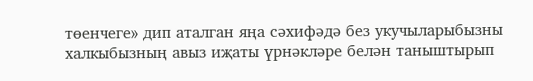төенчеге» дип аталган яңа сәхифәдә без укучыларыбызны халкыбызның авыз иҗаты үрнәкләре белән таныштырып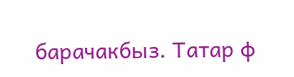барачакбыз. Татар ф